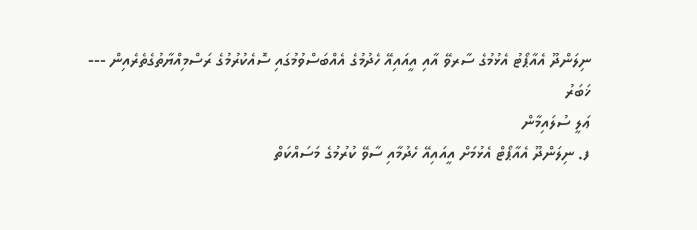ނިލަންދޫ އެއާޕޯޓު އެޅުމުގެ ސާރވޭ އާއި އީއައިއޭ ހެދުމުގެ އެއްބަސްވުމުގައި ސޮއެކުރުމުގެ ރަސްމިއްޔާތުގެތެރެއިން ---
ޚަބަރު
ޢަލީ ސުލައިމާން
ފ. ނިލަންދޫ އެއާޕޯޓް އެޅުމަށް އީއައިއޭ ހެދުމާއި ސާވޭ ކުރުމުގެ މަސައްކަތް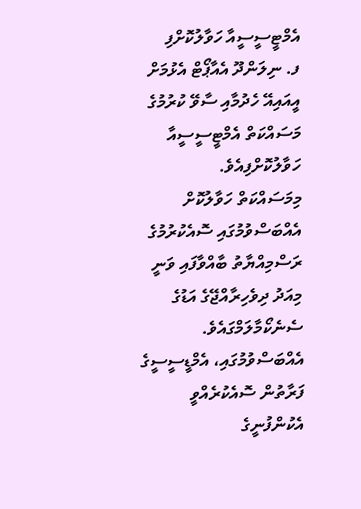އެމްޓީސީސީއާ ހަވާލުކޮށްފި
ފ. ނިލަންދޫ އެއާޕޯޓް އެޅުމަށް އީއައިއޭ ހެދުމާއި ސާވޭ ކުރުމުގެ މަސައްކަތް އެމްޓީސީސީއާ ހަވާލުކޮށްފިއެވެ.
މިމަސައްކަތް ހަވާލުކޮށް އެއްބަސްވުމުގައި ސޮއެކުރުމުގެ ރަސްމިއްޔާތު ބާއްވާފައި ވަނީ މިއަދު ދިވެހިރާއްޖޭގެ އަޑުގެ ސެނެކޯމާލަމްގައެވެ.
އެއްބަސްވުމުގައި، އެމްޑީސީސީގެ ފަރާތުން ސޮއެކުރެއްވީ އެކުންފުނީގެ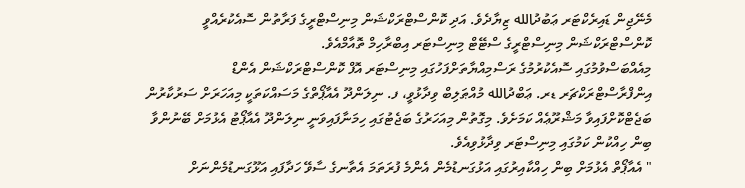މެނޭޖިން ޑައިރެކްޓަރ ޢަބުދުالله ޒިޔާދެވެ. އަދި ކޮންސްޓްރަކްޝަން މިނިސްޓްރީގެ ފަރާތުން ސޮއެކުރެއްވީ ކޮންސްޓްރަކްޝަން މިނިސްޓްރީގެ ސްޓޭޓް މިނިސްޓަރ އިބްރާހިމް ތޮއާމްއެވެ.
މިއެއްބަސްވުމުގައި ސޮއެކުރުމުގެ ރަސްމިއްޔާތަށްފަހުގައި މިނިސްޓަރ އޮފް ކޮންސްޓްރަކްޝަން އެންޑް އިންފްރާސްޓްރަކްޗަރ ޑރ. ޢަބްދުالله މުއްޠަލިބް ވިދާޅުވީ، ފ. ނިލަންދޫ އެއާޕޯތްގެ މަސައްކަތަކީ މިއަހަރަށް ސަރުކާރުން ބަޖެޓްކޮށްފައިވާ މަޝްރޫޢެއް ކަމަށެވެ. މިގޮތުން މިއަހަރުގެ ބަޖެޓުގައި ހިމަނާފައިވަނީ ނިލަންދޫ އެއާޕޯޓު އެޅުމަށް ބޭނުންވާ ބިން ހިއްކުން ކަމުގައި މިނިސްޓަރ ވިދާޅުވިއެވެ.
" އެއާޕޯތް އެޅުމަށް ބިން ހިއްކާއިރުގައި އަޅުގަނޑުމެން އެންމެ ފުރަތަމަ އެތާނގެ ސާވޭ ހަދާފައި އަޅޫގަނޑުމެންނަށް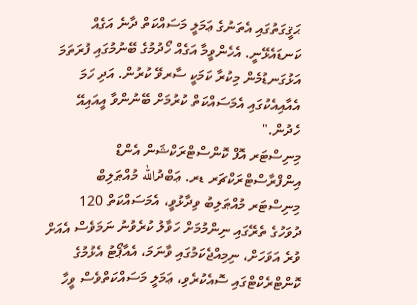ޙަޤީގަތުގައި އެތަނުގެ ޢަމަލީ މަސައްކަތް ދާނެ އަގެއް ކަނޑައެޅޭނީ. އެހެންވީމާ އަގެއް ހޯދުމުގެ ބޭނުމުގައި ފުރަތަމަ އަޅުގަނޑުމެން މިކުރާ ކަމަކީ ސާރވޭ ކުރުން. އަދި ހަމަ އެއާއިއެކުގައި އެމަސައްކަތް ކުރުމަށް ބޭނުންވާ އީއައިއޭ ހެދުން."
މިނިސްޓަރ އޮފް ކޮންސްޓްރަކްޝަން އެންޑް އިންފްރާސްޓްރަކްޗަރ ޑރ. ޢަބްދުالله މުއްޠަލިބް
މިނިސްޓަރ މުއްޠަލިބު ވިދާޅުވީ، އެމަސައްކަތް 120 ދުވަހުގެ ތެރޭގައި ނިންމުމަށް ހަވާލު ކުރެވުނު ނަމަވެސް އެއަށް ވުރެ އަވަހަށް، ނިމިއްޖެކަމުގައި ވާނަމަ، އެއާޕޯޓު އެޅުމުގެ ކޮންޓްރެކްޓްގައި ސޮއެކުރެވި، ޢަމަލީ މަސައްކަތްވެސް ވީހާ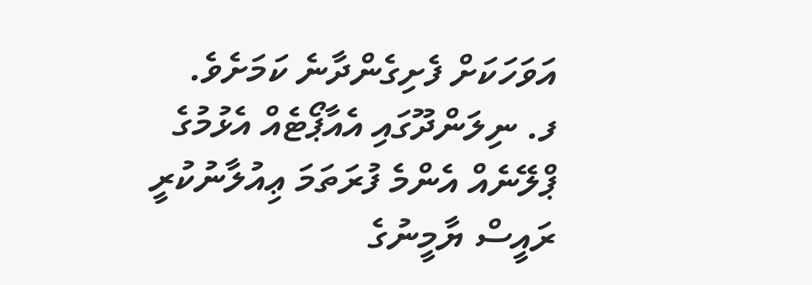އަވަހަކަށް ފެށިގެންދާނެ ކަމަށެވެ.
ފ. ނިލަންދޫގައި އެއާޕޯޓެއް އެޅުމުގެ ޕްލޭނެއް އެންމެ ފުރަތަމަ ޢިއުލާނުކުރީ ރައީސް ޔާމީނުގެ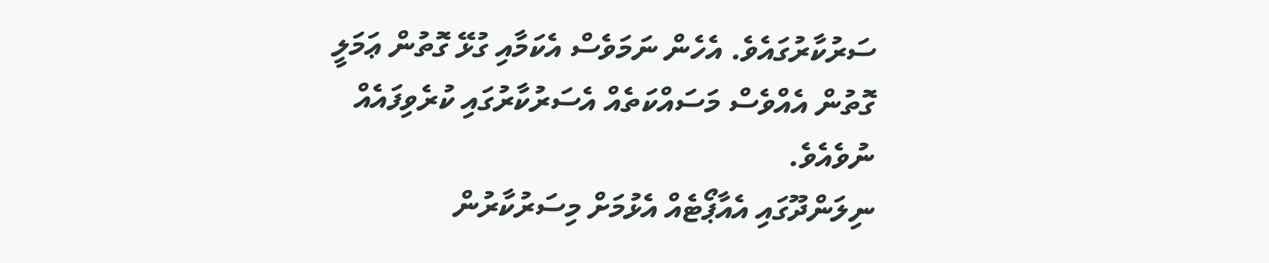ސަރުކާރުގައެވެ. އެހެން ނަމަވެސް އެކަމާއި ގުޅޭ ގޮތުން ޢަމަލީ ގޮތުން އެއްވެސް މަސައްކަތެއް އެސަރުކާރުގައި ކުރެވިފައެއް ނުވެއެވެ.
ނިލަންދޫގައި އެއާޕޯޓެއް އެޅުމަށް މިސަރުކާރުން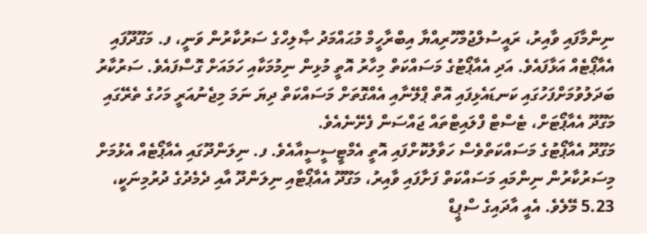ނިންމާފައި ވާއިރު، ރައީސުލްޖުމްހޫރިއްޔާ އިބްރާހީމް މުޙައްމަދު ޞާލިހްގެ ސަރުކާރުން ވަނީ، ފ. މަގޫދޫފައި އެއާޕޯޓެއް އަޅާފައެވެ. އަދި އެއާޕޯޓުގެ މަސައްކަތް މިހާރު އޮތީ މުޅިން ނިމުމަކާއި ހަމައަށް ގޮސްފައެވެ. ސަރުކާރު ބަދަލުވުމަށްފަހުގައި ކަނޑައެޅިފައި އޮތް ޕްލޭނާއި އެއްގޮތަށް މަސައްކަތް ދިޔަ ނަމަ މިޖެނުއަރީ މަހުގެ ތެރޭގައި މަގޫދޫ އެއާޕޯޓަށް، ޓެސްޓް ފްލައިޓްތައް ޖައްސަން ފެށޭނެއެވެ.
މަގޫދޫ އެއާޕޯޓުގެ މަސައްކަތްވެސް ހަވާލުކޮށްފައި އޮތީ އެމްޓީސީސީއާއެވެ. ފ. ނިލަންދޫގައި އެއާޕޯޓެއް އެޅުމަށް މިސަރުކާރުން ނިންމައި މަސައްކަތް ފަށާފައި ވާއިރު، މަގޫދޫ އެއާޕޯޓާއި ނިލަންދޫ އާއި ދެމެދުގެ ދުރުމިނަކީ، 5.23 މޭލެވެ. އެއީ އާދައިގެ ސްޕީޑް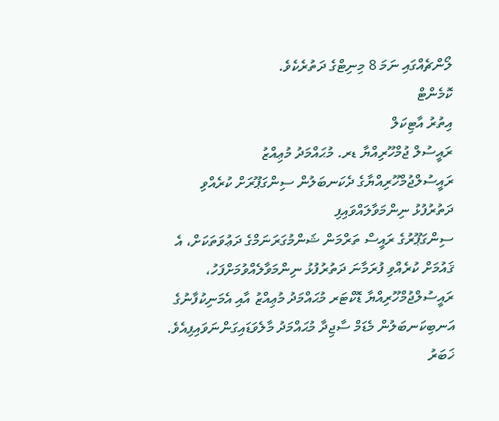ލޯންޗެއްގައި ނަމަ 8 މިނިޓްގެ ދަތުރެކެވެ.
ކޮމެންޓް
އިތުރު އާޓިކަލް
ރައީސުލް ޖުމްހޫރިއްޔާ ޑރ. މުޙައްމަދު މުޢިއްޒު
ރައީސުލްޖުމްހޫރިއްޔާގެ ދެކަނބަލުން ސިންގަޕޫރަށް ކުރެއްވި ދަތުރުފުޅު ނިންމަވާލައްވައިފި
ސިންގަޕޫރުގެ ރައީސް ތަރްމަން ޝަންމުގަރަނަމްގެ ދަޢުވަތަކަށް، އެ ޤައުމަށް ކުރެއްވި ފުރަމާނަ ދަތުރުފުޅު ނިންމަވާލެއްވުމަށްފަހު، ރައީސުލްޖުމްހޫރިއްޔާ ޑޮކްޓަރ މުޙައްމަދު މުޢިއްޒު އާއި އެމަނިކުފާނުގެ އަނބިކަނބަލުން މެޑަމް ސާޖިދާ މުޙައްމަދު މާލެވަޑައިގަންނަވައިފިއެވެ.
ޚަބަރު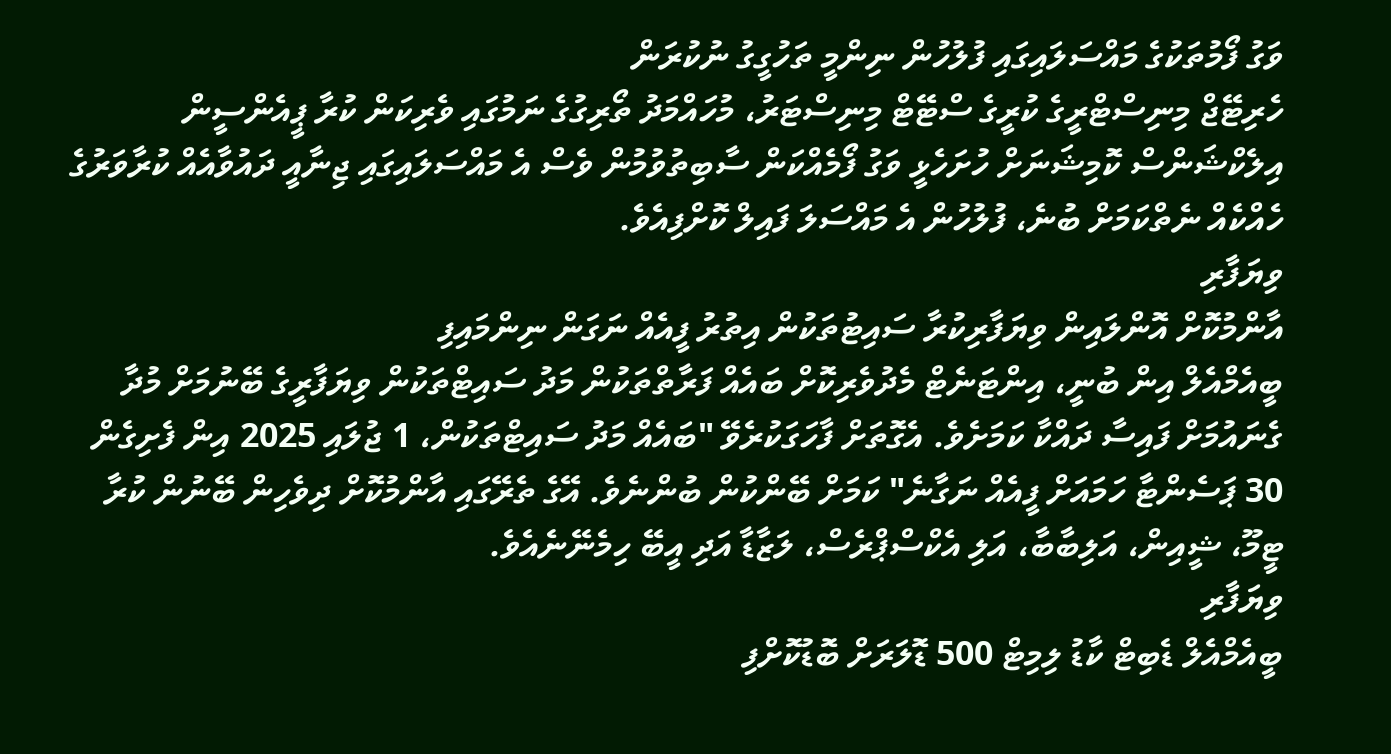ވަގު ފޯމުތަކުގެ މައްސަލައިގައި ފުލުހުން ނިންމީ ތަހުގީގު ނުކުރަން
ހެރިޓޭޖް މިނިސްޓްރީގެ ކުރީގެ ސްޓޭޓް މިނިސްޓަރު، މުހައްމަދު ތޯރިގުގެ ނަމުގައި ވެރިކަން ކުރާ ޕީއެންސީން އިލެކްޝަންސް ކޮމިޝަނަށް ހުށަހެޅީ ވަގު ފޯމެއްކަން ސާބިތުވުމުން ވެސް އެ މައްސަލައިގައި ޖިނާއީ ދައުވާއެއް ކުރާވަރުގެ ހެއްކެއް ނެތްކަމަށް ބުނެ، ފުލުހުން އެ މައްސަލަ ފައިލް ކޮށްފިއެވެ.
ވިޔަފާރި
އާންމުކޮށް އޮންލައިން ވިޔަފާރިކުރާ ސައިޓުތަކުން އިތުރު ފީއެއް ނަގަން ނިންމައިފި
ބީއެމްއެލް އިން ބުނީ، އިންޓަނެޓް މެދުވެރިކޮށް ބައެއް ފަރާތްތަކުން މަދު ސައިޓްތަކުން ވިޔަފާރީގެ ބޭނުމަށް މުދާ ގެނައުމަށް ފައިސާ ދައްކާ ކަމަށެވެ. އެގޮތަށް ފާހަގަކުރެވޭ "ބައެއް މަދު ސައިޓްތަކުން، 1 ޖުލައި 2025 އިން ފެށިގެން 30 ޕަސެންޓާ ހަމައަށް ފީއެއް ނަގާނެ" ކަމަށް ބޭންކުން ބުންނެވެ. އޭގެ ތެރޭގައި އާންމުކޮށް ދިވެހިން ބޭނުން ކުރާ ޓީމޫ، ޝީއިން، އަލިބާބާ، އަލި އެކްސްޕްރެސް، ލަޒާޑާ އަދި އީބޭ ހިމެނޭނެއެވެ.
ވިޔަފާރި
ބީއެމްއެލް ޑެބިޓް ކާޑު ލިމިޓް 500 ޑޮލަރަށް ބޮޑުކޮށްފި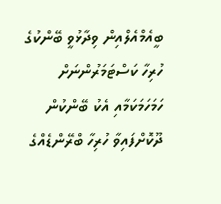ބީއެމްއެލްއިން ވިދާޅުވީ ބޭންކުގެ ހުރިހާ ކަސްޓަމަރުންނަށް ހަމަހަމަކަމާއި އެކު ބޭންކުން ދޫކޮށްފައިވާ ހުރިހާ ބްރޭންޑެއްގެ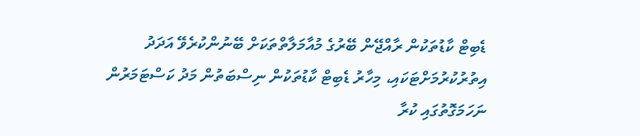ޑެބިޓް ކާޑުތަކުން ރާއްޖޭން ބޭރުގެ މުއާމަލާތްތަކަށް ބޭނުންކުރެވޭ އަދަދު އިތުރުކުރުމަށްޓަކައި، މިހާރު ޑެބިޓް ކާޑުތަކުން ނިސްބަތުން މަދު ކަސްޓަމަރުން ނަހަމަގޮތުގައި ކުރާ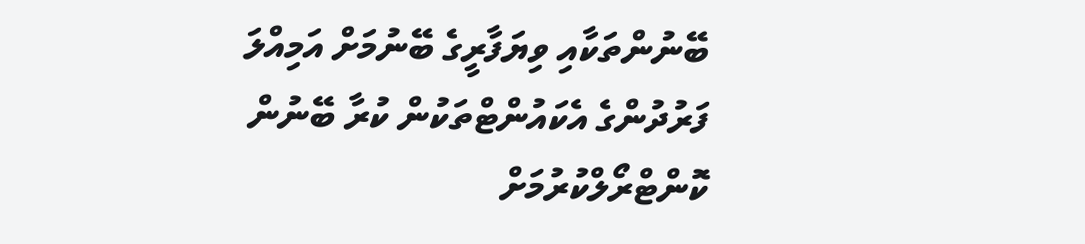ބޭނުންތަކާއި ވިޔަފާރީގެ ބޭނުމަށް އަމިއްލަ ފަރުދުންގެ އެކައުންޓްތަކުން ކުރާ ބޭނުން ކޮންޓްރޯލްކުރުމަށް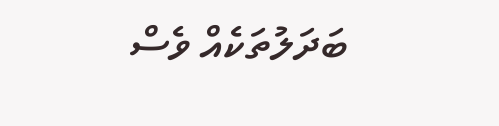ބަދަލުތަކެއް ވެސް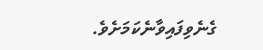ގެނެވިފައިވާނެކަމަށެވެ.